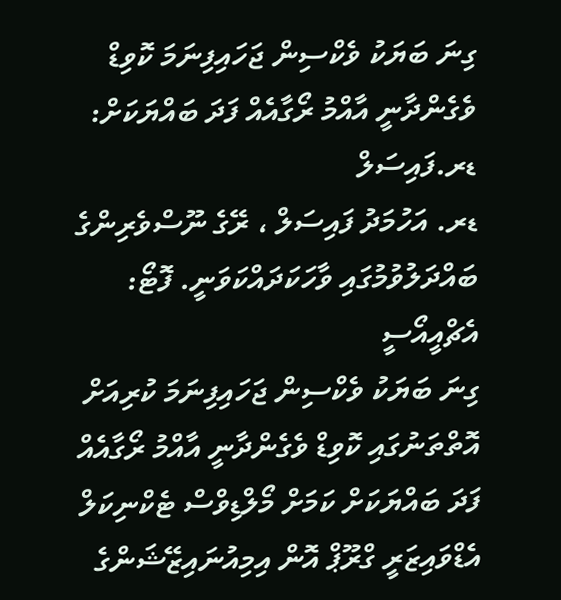ގިނަ ބަޔަކު ވެކްސިން ޖަހައިފިނަމަ ކޮވިޑް ވެގެންދާނީ އާއްމު ރޯގާއެއް ފަދަ ބައްޔަކަށް: ޑރ.ފައިސަލް
ޑރ. އަހުމަދު ފައިސަލް ، ރޭގެ ނޫސްވެރިންގެ ބައްދަލުވުމުގައި ވާހަކަދައްކަވަނީ. ފޮޓޯ: އެޗްއީއޯސީ
ގިނަ ބަޔަކު ވެކްސިން ޖަހައިފިނަމަ ކުރިއަށް އޮތްތަނުގައި ކޮވިޑް ވެގެންދާނީ އާއްމު ރޯގާއެއް ފަދަ ބައްޔަކަށް ކަމަށް މޯލްޑިވްސް ޓެކްނިކަލް އެޑްވައިޒަރީ ގްރޫޕް އޮން އިމިއުނައިޒޭޝަންގެ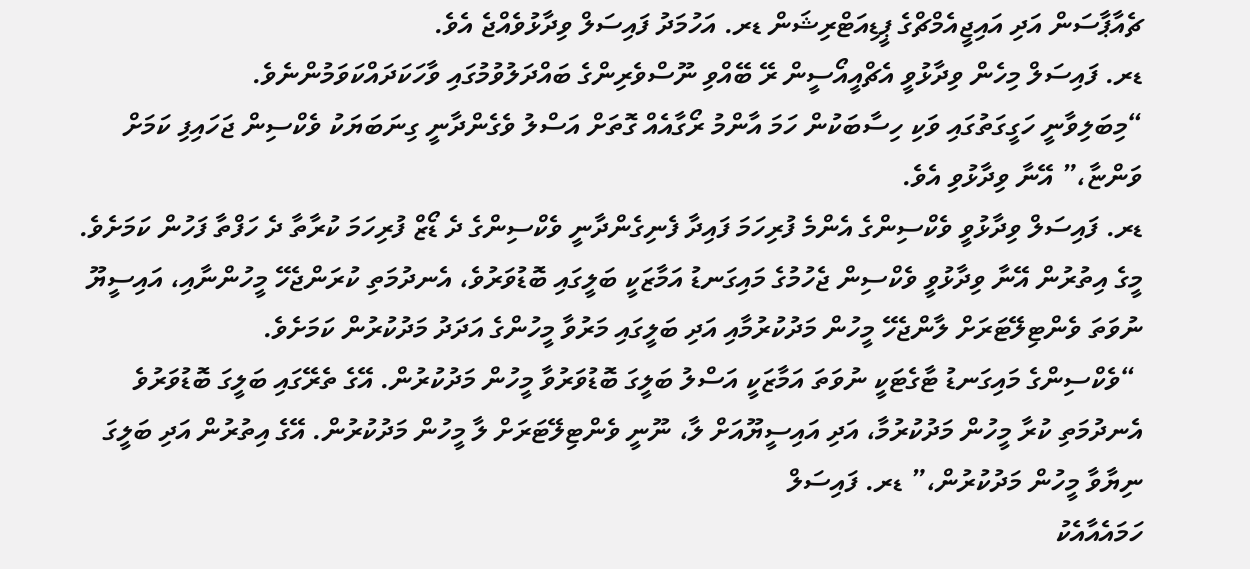ޗެއާޕާސަން އަދި އައިޖީއެމްޗްގެ ޕީޑިއަޓްރިޝަން ޑރ. އަހުމަދު ފައިސަލް ވިދާޅުވެއްޖެ އެވެ.
ޑރ. ފައިސަލް މިހެން ވިދާޅުވީ އެޗްއީއޯސީން ރޭ ބޭއްވި ނޫސްވެރިންގެ ބައްދަލުވުމުގައި ވާހަކަދައްކަވަމުންނެވެ.
“މިބަލިވާނީ ހަގީގަތުގައި ވަކި ހިސާބަކުން ހަމަ އާންމު ރޯގާއެއް ގޮތަށް އަސްލު ވެގެންދާނީ ގިނަބަޔަކު ވެކްސިން ޖަހައިފި ކަމަށް ވަންޏާ،” އޭނާ ވިދާޅުވި އެވެ.
ޑރ. ފައިސަލް ވިދާޅުވީ ވެކްސިންގެ އެންމެ ފުރިހަމަ ފައިދާ ފެނިގެންދާނީ ވެކްސިންގެ ދެ ޑޯޒް ފުރިހަމަ ކުރާތާ ދެ ހަފްތާ ފަހުން ކަމަށެވެ.
މީގެ އިތުރުން އޭނާ ވިދާޅުވީ ވެކްސިން ޖެހުމުގެ މައިގަނޑު އަމާޒަކީ ބަލީގައި ބޮޑުވަރުވެ، އެނދުމަތި ކުރަންޖެހޭ މީހުންނާއި، އައިސީޔޫ ނުވަތަ ވެންޓިލޭޓަރަށް ލާންޖެހޭ މީހުން މަދުކުރުމާއި އަދި ބަލީގައި މަރުވާ މީހުންގެ އަދަދު މަދުކުރުން ކަމަށެވެ.
 “ވެކްސިންގެ މައިގަނޑު ޓާގެޓަކީ ނުވަތަ އަމާޒަކީ އަސްލު ބަލީގަ ބޮޑުވަރުވާ މީހުން މަދުކުރުން. އޭގެ ތެރޭގައި ބަލީގަ ބޮޑުވަރުވެ އެނދުމަތި ކުރާ މީހުން މަދުކުރުމާ، އަދި އައިސީޔޫއަށް ލާ، ނޫނީ ވެންޓިލޭޓަރަށް ލާ މީހުން މަދުކުރުން. އޭގެ އިތުރުން އަދި ބަލީގަ ނިޔާވާ މީހުން މަދުކުރުން،” ޑރ. ފައިސަލް
ހަމައެއާއެކު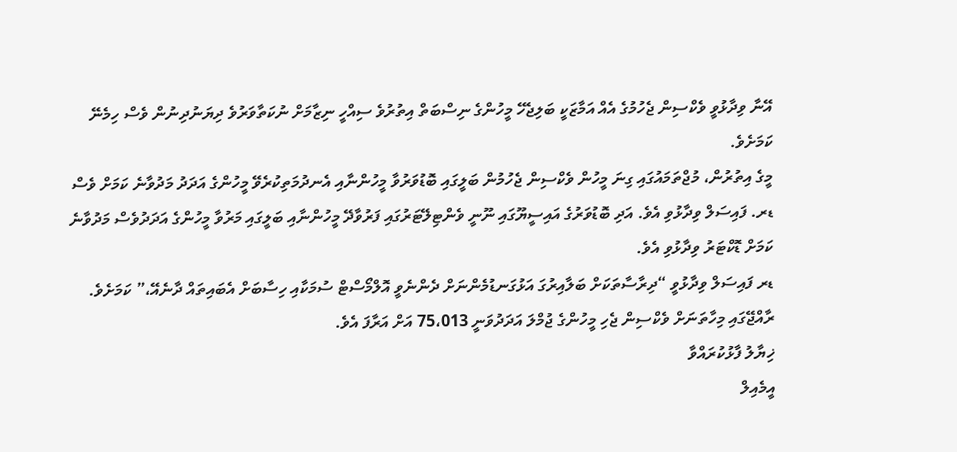އޭނާ ވިދާޅުވީ ވެކްސިން ޖެހުމުގެ އެއް އަމާޒަކީ ބަލިޖެހޭ މީހުންގެ ނިސްބަތް އިތުރުވެ ސިއްހީ ނިޒާމަށް ނުކަތާވަރުވެ ދިޔަނުދިނުން ވެސް ހިމެނޭ ކަމަށެވެ.
މީގެ އިތުރުން، މުޖްތަމައުގައި ގިނަ މީހުން ވެކްސިން ޖެހުމުން ބަލީގައި ބޮޑުވަރުވާ މީހުންނާއި އެނދުމަތިކުރެވޭ މީހުންގެ އަދަދު މަދުވާނެ ކަމަށް ވެސް ޑރ. ފައިސަލް ވިދާޅުވި އެވެ. އަދި ބޮޑުވަރުގެ އައިސީޔޫގައި ނޫނީ ވެންޓިލޭޓަރުގައި ފަރުވާދޭ މީހުންނާއި ބަލީގައި މަރުވާ މީހުންގެ އަދަދުވެސް މަދުވާނެ ކަމަށް ޑޮކްޓަރު ވިދާޅުވި އެވެ.
ޑރ ފައިސަލް ވިދާޅުވީ “ދިރާސާތަކަށް ބަލާއިރުގަ އަޅުގަނޑުމެންނަށް ދެންނެވީ އޮލްމޯސްޓް ސުމަކާއި ހިސާބަށް އެބައިތައް ދާނެއޭ،” ކަމަށެވެ.
ރާއްޖޭގައި މިހާތަނަށް ވެކްސިން ޖެހި މީހުންގެ ޖުމްލަ އަދަދުވަނީ 75،013 އަށް އަރާފަ އެވެ.
ޚިޔާލު ފާޅުކުރައްވާ
އީމެއިލް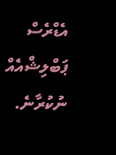އެޑްރެސް ޕަބްލިޝްއެއް ނުކުރާނެ.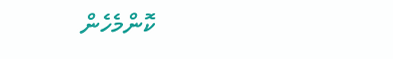ކޮންމެހެން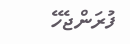ފުރަންޖެހޭ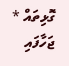ގޮޅިތައް * ޖަހާފައި